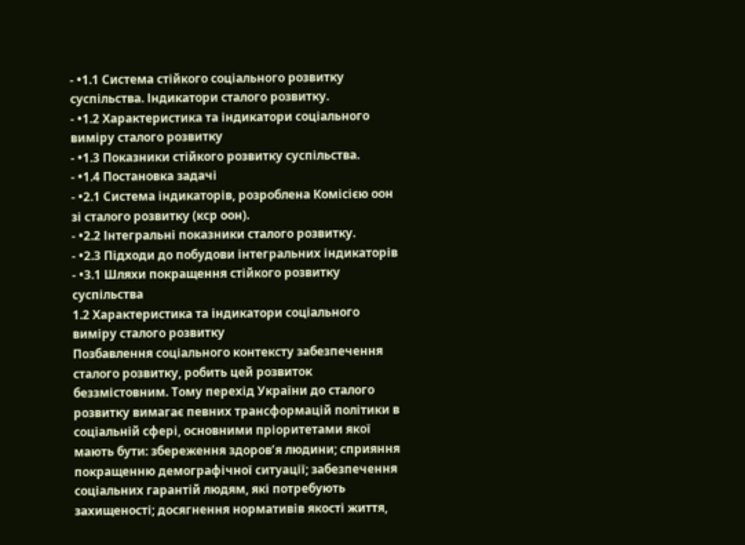- •1.1 Система стійкого соціального розвитку суспільства. Індикатори сталого розвитку.
- •1.2 Характеристика та індикатори соціального виміру сталого розвитку
- •1.3 Показники стійкого розвитку суспільства.
- •1.4 Постановка задачі
- •2.1 Система індикаторів, розроблена Комісією оон зі сталого розвитку (кср оон).
- •2.2 Інтегральні показники сталого розвитку.
- •2.3 Підходи до побудови інтегральних індикаторів
- •3.1 Шляхи покращення стійкого розвитку суспільства
1.2 Характеристика та індикатори соціального виміру сталого розвитку
Позбавлення соціального контексту забезпечення сталого розвитку, робить цей розвиток беззмістовним. Тому перехід України до сталого розвитку вимагає певних трансформацій політики в соціальній сфері, основними пріоритетами якої мають бути: збереження здоров’я людини; сприяння покращенню демографічної ситуації; забезпечення соціальних гарантій людям, які потребують захищеності; досягнення нормативів якості життя,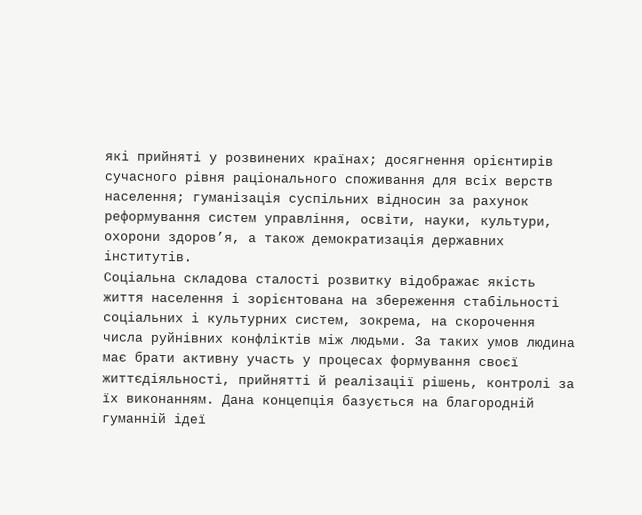які прийняті у розвинених країнах; досягнення орієнтирів сучасного рівня раціонального споживання для всіх верств населення; гуманізація суспільних відносин за рахунок реформування систем управління, освіти, науки, культури, охорони здоров’я, а також демократизація державних інститутів.
Соціальна складова сталості розвитку відображає якість життя населення і зорієнтована на збереження стабільності соціальних і культурних систем, зокрема, на скорочення числа руйнівних конфліктів між людьми. За таких умов людина має брати активну участь у процесах формування своєї життєдіяльності, прийнятті й реалізації рішень, контролі за їх виконанням. Дана концепція базується на благородній гуманній ідеї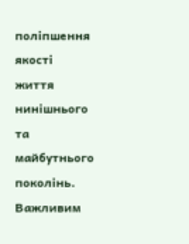поліпшення якості життя нинішнього та майбутнього поколінь.
Важливим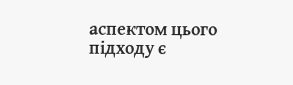аспектом цього підходу є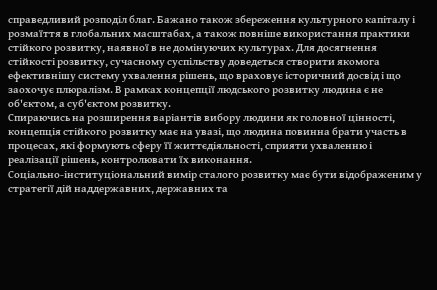справедливий розподіл благ. Бажано також збереження культурного капіталу і розмаїття в глобальних масштабах, а також повніше використання практики стійкого розвитку, наявної в не домінуючих культурах. Для досягнення стійкості розвитку, сучасному суспільству доведеться створити якомога ефективнішу систему ухвалення рішень, що враховує історичний досвід і що заохочує плюралізм. В рамках концепції людського розвитку людина є не об'єктом, а суб'єктом розвитку.
Спираючись на розширення варіантів вибору людини як головної цінності, концепція стійкого розвитку має на увазі, що людина повинна брати участь в процесах, які формують сферу її життєдіяльності, сприяти ухваленню і
реалізації рішень, контролювати їх виконання.
Соціально-інституціональний вимір сталого розвитку має бути відображеним у стратегії дій наддержавних, державних та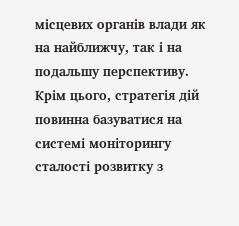місцевих органів влади як на найближчу, так і на подальшу перспективу. Крім цього, стратегія дій повинна базуватися на системі моніторингу сталості розвитку з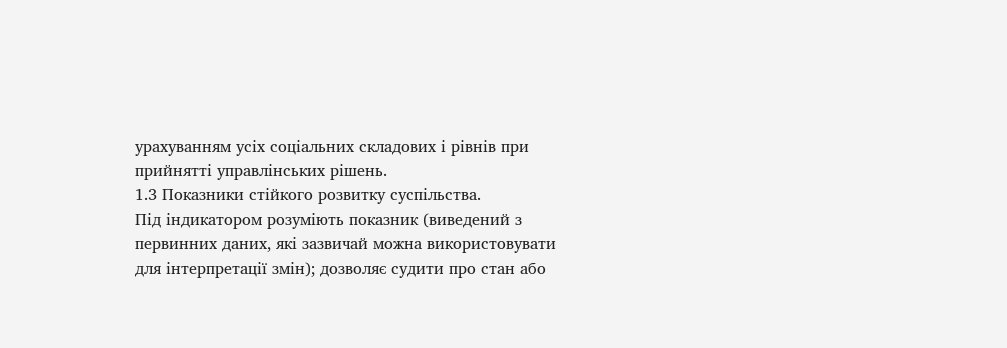урахуванням усіх соціальних складових і рівнів при прийнятті управлінських рішень.
1.3 Показники стійкого розвитку суспільства.
Під індикатором розуміють показник (виведений з первинних даних, які зазвичай можна використовувати для інтерпретації змін); дозволяє судити про стан або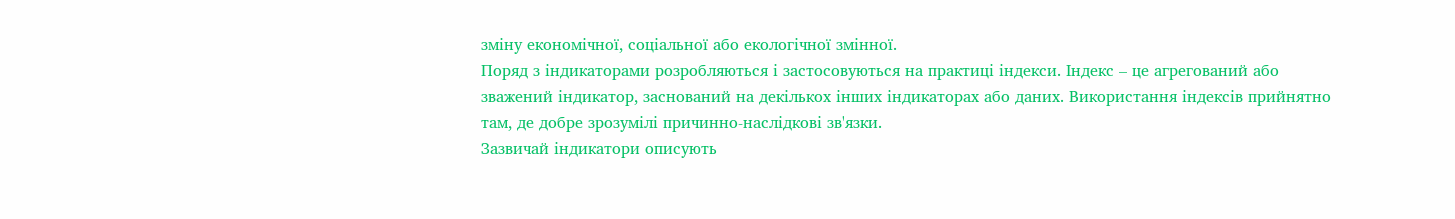зміну економічної, соціальної або екологічної змінної.
Поряд з індикаторами розробляються і застосовуються на практиці індекси. Індекс – це агрегований або зважений індикатор, заснований на декількох інших індикаторах або даних. Використання індексів прийнятно там, де добре зрозумілі причинно-наслідкові зв'язки.
Зазвичай індикатори описують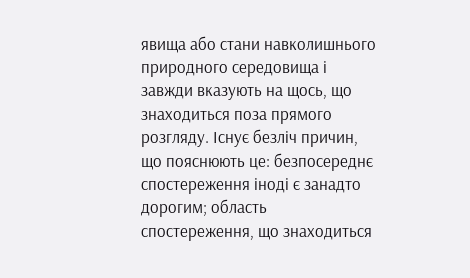явища або стани навколишнього природного середовища і завжди вказують на щось, що знаходиться поза прямого розгляду. Існує безліч причин, що пояснюють це: безпосереднє спостереження іноді є занадто дорогим; область спостереження, що знаходиться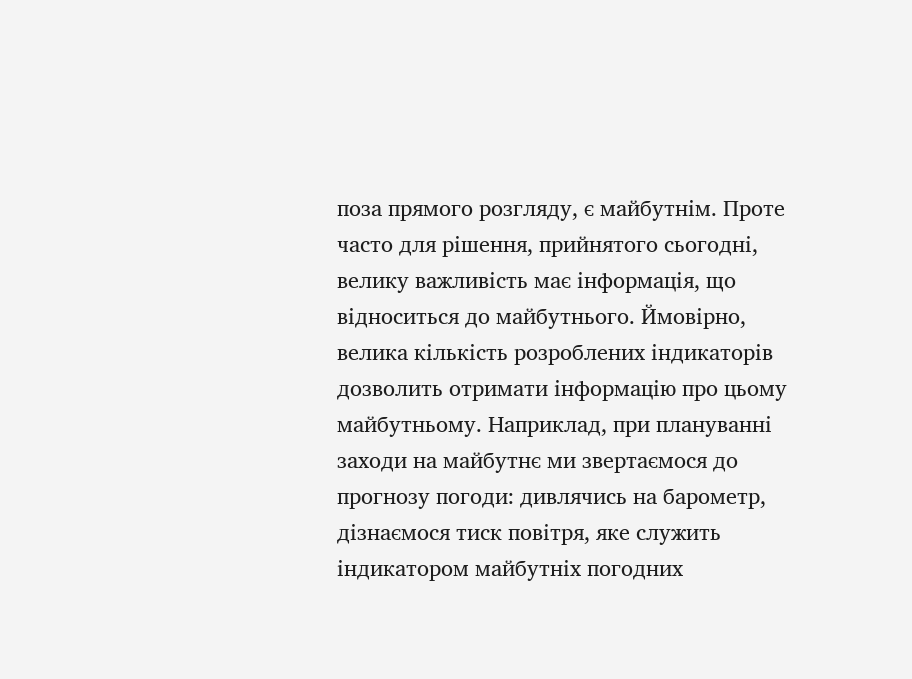поза прямого розгляду, є майбутнім. Проте часто для рішення, прийнятого сьогодні, велику важливість має інформація, що відноситься до майбутнього. Ймовірно, велика кількість розроблених індикаторів дозволить отримати інформацію про цьому майбутньому. Наприклад, при плануванні заходи на майбутнє ми звертаємося до прогнозу погоди: дивлячись на барометр, дізнаємося тиск повітря, яке служить індикатором майбутніх погодних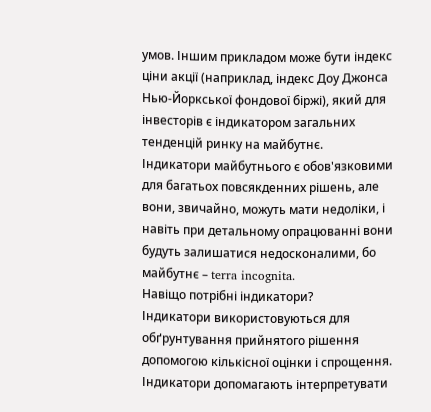умов. Іншим прикладом може бути індекс ціни акції (наприклад, індекс Доу Джонса Нью-Йоркської фондової біржі), який для інвесторів є індикатором загальних тенденцій ринку на майбутнє.
Індикатори майбутнього є обов'язковими для багатьох повсякденних рішень, але вони, звичайно, можуть мати недоліки, і навіть при детальному опрацюванні вони будуть залишатися недосконалими, бо майбутнє – terra incognita.
Навіщо потрібні індикатори?
Індикатори використовуються для обґрунтування прийнятого рішення допомогою кількісної оцінки і спрощення.
Індикатори допомагають інтерпретувати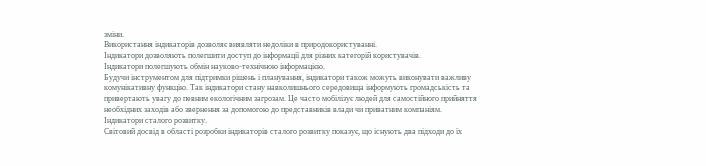зміни.
Використання індикаторів дозволяє виявляти недоліки в природокористуванні.
Індикатори дозволяють полегшити доступ до інформації для різних категорій користувачів.
Індикатори полегшують обмін науково-технічною інформацією.
Будучи інструментом для підтримки рішень і планування, індикатори також можуть виконувати важливу комунікативну функцію. Так індикатори стану навколишнього середовища інформують громадськість та привертають увагу до певним екологічним загрозам. Це часто мобілізує людей для самостійного прийняття необхідних заходів або звернення за допомогою до представників влади чи приватним компаніям.
Індикатори сталого розвитку.
Світовий досвід в області розробки індикаторів сталого розвитку показує, що існують два підходи до їх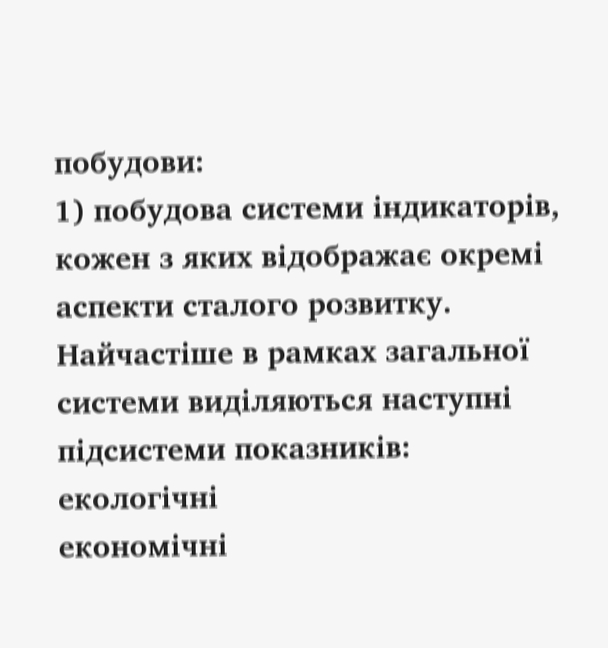побудови:
1) побудова системи індикаторів, кожен з яких відображає окремі аспекти сталого розвитку. Найчастіше в рамках загальної системи виділяються наступні підсистеми показників:
екологічні
економічні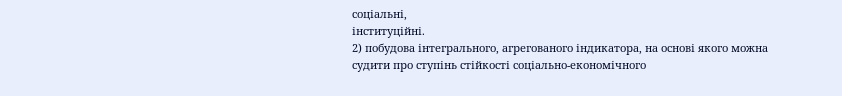соціальні,
інституційні.
2) побудова інтегрального, агрегованого індикатора, на основі якого можна судити про ступінь стійкості соціально-економічного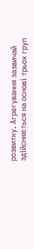розвитку. Агрегування зазвичай здійснюється на основі трьох груп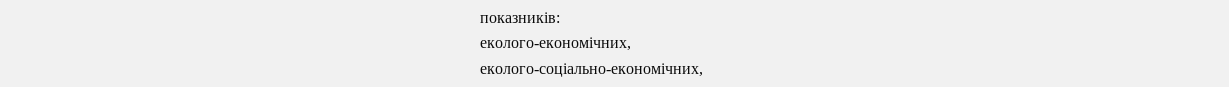показників:
еколого-економічних,
еколого-соціально-економічних,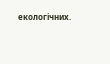екологічних.